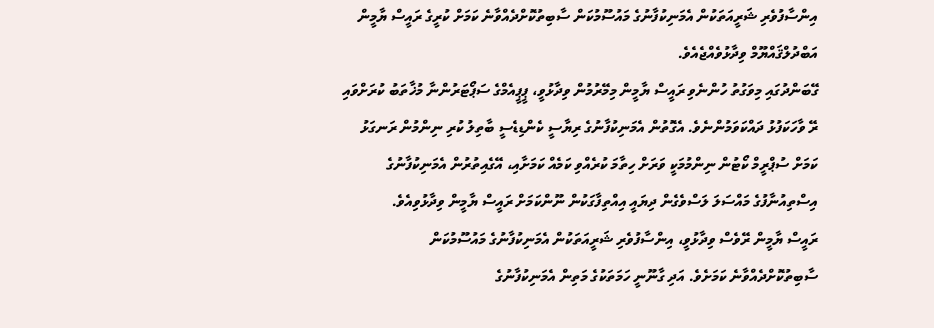އިންސާފުވެރި ޝަރީއަތަކުން އެމަނިކުފާނުގެ މައުސޫމުކަން ސާބިތުކޮށްދެއްވާނެ ކަމަށް ކުރީގެ ރައީސް ޔާމީން އަބްދުލްޤައްޔޫމް ވިދާޅުވެއްޖެއެވެ.
ގޭބަންދުގައި މިވަގުތު ހުންނެވި ރައީސް ޔާމީން މިމޭރުމުން ވިދާޅުވީ، ޕީޕީއެމްގެ ސަޕޯޓަރުންނާ މުޚާތަބު ކުރަށްވައި ރޭ ވާހަކަފުޅު ދައްކަވަމުންނެވެ. އެގޮތުން އެމަނިކުފާނުގެ ރިޔާސީ ކެންޑިޑެސީ ބާތިލު ކުރި ނިންމުން ރަނގަޅު ކަމަށް ސުޕްރީމް ކޯޓުން ނިންމުމަކީ ވަރަށް ހިތާމަ ކުރެއްވި ކަމެއް ކަމަށާއި، އޭގެއިތުރުން އެމަނިކުފާނުގެ އިސްތިއުނާފުގެ މައްސަލަ ލަސްވެގެން ދިޔައީ އިއްތިފާގަކުން ނޫންކަމަށް ރައީސް ޔާމީން ވިދާޅުވިއެވެ.
ރައީސް ޔާމީން ރޭވެސް ވިދާޅުވީ، އިންސާފުވެރި ޝަރީއަތަކުން އެމަނިކުފާނުގެ މައުސޫމުކަން ސާބިތުކޮށްދެއްވާނެ ކަމަށެވެ. އަދި ގާނޫނީ ހަމަތަކުގެ މަތިން އެމަނިކުފާނުގެ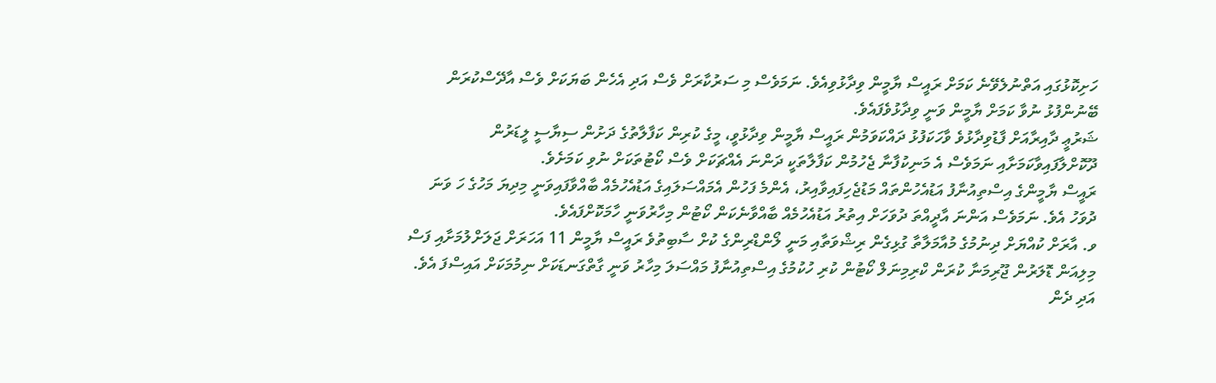ހަށިކޮޅުގައި އަތްނުލެވޭނެ ކަމަށް ރައީސް ޔާމީން ވިދާޅުވިއެވެ. ނަމަވެސް މި ސަރުކާރަށް ވެސް އަދި އެހެން ބަޔަކަށް ވެސް އާދޭސްކުރަން ބޭނުންފުޅު ނުވާ ކަމަށް ޔާމީން ވަނީ ވިދާޅުވެފައެވެ.
ޝަރުޢީ ދާއިރާއަށް ފާޑުވިދާޅުވެ ވާހަކަފުޅު ދައްކަވަމުން ރައީސް ޔާމީން ވިދާޅުވީ، މީގެ ކުރިން ކަފާލާތުގެ ދަށުން ސިޔާސީ ލީޑަރުން ދޫކޮށްލާފައިވާކަމަށާއި ނަމަވެސް އެ މަނިކުފާނާ ޖެހުމުން ކަފާލާތަކީ ދަންނަ އެއްޗަކަށް ވެސް ކޯޓުތަކަށް ނުވި ކަމަށެވެ.
ރައީސް ޔާމީންގެ އިސްތިއުނާފު އަޑުއެހުންތައް މަޑުޖެހިފައިވާއިރު، އެންމެ ފަހުން އެމައްސަލައިގެ އަޑުއެހުމެއް ބާއްވާފައިވަނީ މިދިޔަ މަހުގެ ހަ ވަނަ ދުވަހު އެވެ. ނަމަވެސް އަންނަ އާދީއްތަ ދުވަހަށް އިތުރު އަޑުއެހުމެއް ބާއްވާނެކަން ކޯޓުން މިހާރުވަނީ ހާމަކޮށްފައެވެ.
ވ. އާރަށް ކުއްޔަށް ދިނުމުގެ މުއާމަލާތާ ގުޅިގެން ރިޝްވަތާއި މަނީ ލޯންޑްރިންގެ ކުށް ސާބިތުވެ ރައީސް ޔާމީން 11 އަހަރަށް ޖަލަށްލުމަށާއި ފަސް މިލިއަން ޑޮލަރުން ޖޫރިމަނާ ކުރަން ކްރިމިނަލް ކޯޓުން ކުރި ހުކުމުގެ އިސްތިއުނާފު މައްސަލަ މިހާރު ވަނީ ގާތްގަނޑަކަށް ނިމުމަކަށް އައިސްފަ އެވެ. އަދި ދެން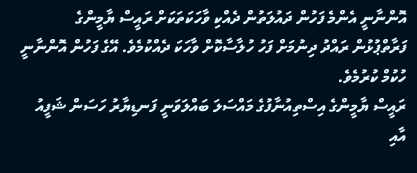އޮންނާނީ އެންމެ ފަހުން ދައުލަތުން ދެއްކި ވާހަކަތަކަށް ރައީސް ޔާމީންގެ ފަރާތްޕުޅުން ރައްދު ދިނުމަށް ފަހު ހުލާސާކޮށް ވާހަކަ ދެއްކުމެވެ. އޭގެ ފަހުން އޮންނާނީ ހުކުމް ކުރުމެވެ.
ރައީސް ޔާމީންގެ އިސްތިއުނާފުގެ މައްސަލަ ބައްލަވަނީ ފަނޑިޔާރު ހަސަން ޝަފީއު އާއި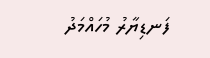ފަނޑިޔާރު މުހައްމަދު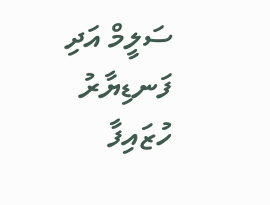ސަލީމް އަދި ފަނޑިޔާރު ހުޒައިފާ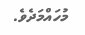މުހައްމަދެވެ.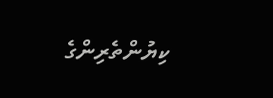ކިޔުންތެރިންގެ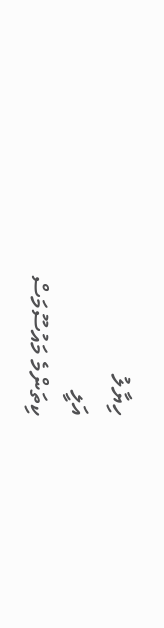ހިޔާލު
އަލީ
ކިތަންމެ މައުސޫމަސް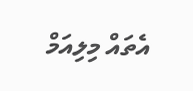އެތައް މިލިއަމް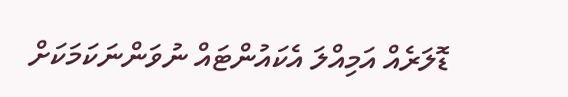ޑޮލަރެއް އަމިއްލަ އެކައުންޓައް ނުވަންނަކަމަކަށް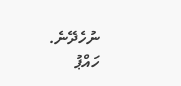ނުހެދޭނެ. ހައްޕު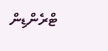ޓްރެންޑިން